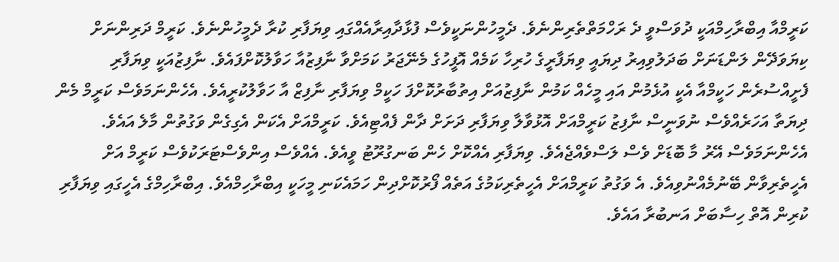ކަރީމްއާ އިބްރާހިމްއަކީ ދުވަސްވީ ދެ ރަހްމަތްތެރިންނެވެ. ދެމީހުންނަކީވެސް ފުޅާދާއިރާއެއްގައި ވިޔަފާރި ކުރާ ދެމީހުންނެވެ. ކަރީމް ދަރިންނަށް ކިޔަވަދޭން ލަންޑަނަށް ބަދަލުވިއިރު ދިޔައީ ވިޔަފާރީގެ ހުރިހާ ކަމެއް އޮފީހުގެ މެނޭޖަރު ކަމަށްވާ ނާފިޒުއާ ހަވާލުކޮށްފައެވެ. ނާފިޒުއަކީ ވިޔަފާރި ފެށީއްސުރެން ހަކީމްއާ އެކީ އުޅެމުން އައި މީހެއް ކަމުން ނާފިޒުއަށް އިތުބާރުކޮށްފަ ހަކީމް ވިޔަފާރި ނާފިޒް އާ ހަވާލުކުރީއެވެ. އެހެންނަމަވެސް ކަރީމް މެން ދިޔަތާ އަހަރެއްވެސް ނުވަނީސް ނާފިޒު ކަރީމްއަށް އޮޅުވާލާ ވިޔަފާރި ދަށަށް ދާން ފެއްޓިއެވެ. ކަރީމްއަށް އެކަން އެގިގެން ވަގުތުން މާލެ އައެވެ. އެހެންނަމަވެސް އޭރު މާ ބޮޑަށް ވެސް ލަސްވެއްޖެއެވެ. ވިޔަފާރި އެއްކޮށް ހެން ބަނގުރޫޓު ވީއެވެ. އެއްވެސް އިންވެސްޓަރަކުވެސް ކަރީމް އަށް އެހީތެރިވާން ބޭނުމެއްނުވިއެވެ. އެ ވަގުތު ކަރީމްއަށް އެހީތެރިކަމުގެ އަތެއް ފޯރުކޮށްދިން ހަމައެކަނި މީހަކީ އިބްރާހިމްއެވެ. އިބްރާހިމްގެ އެހީގައި ވިޔަފާރި ކުރިން އޮތް ހިސާބަށް އަނބުރާ އައެވެ.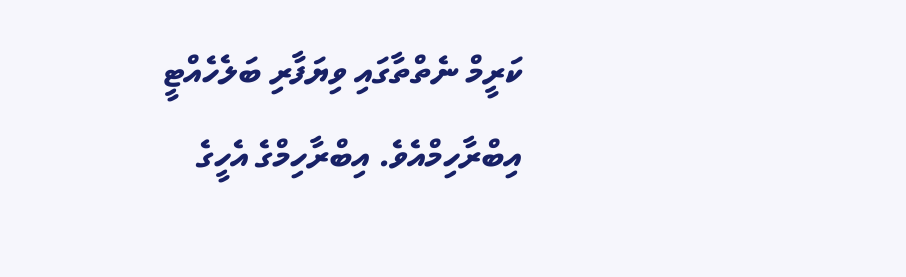ކަރީމް ނެތްތާގައި ވިޔަފާރި ބަލެހެއްޓީ އިބްރާހިމްއެވެ. އިބްރާހިމްގެ އެހީގެ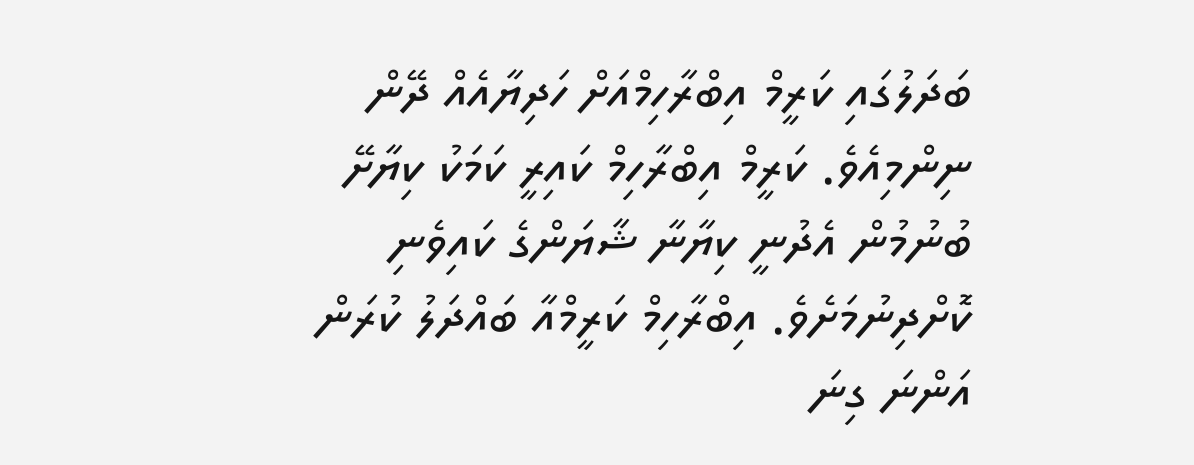ބަދަލުގައި ކަރީމް އިބްރާހިމްއަށް ހަދިޔާއެއް ދޭން ނިންމިއެވެ. ކަރީމް އިބްރާހިމް ކައިރީ ކަމަކު ކިޔާށޭ ބުނުމުން އެދުނީ ކިޔާނާ ޝާޔަންގެ ކައިވެނި ކޮށްދިނުމަށެވެ. އިބްރާހިމް ކަރީމްއާ ބައްދަލު ކުރަން އަންނަ ގިނަ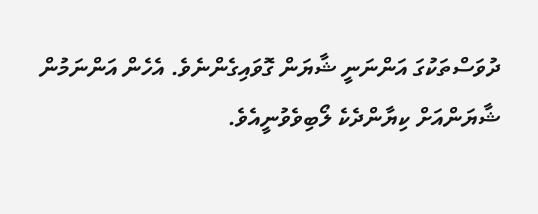ދުވަސްތަކުގަ އަންނަނީ ޝާޔަން ގޮވައިގެންނެވެ. އެހެން އަންނަމުން ޝާޔަންއަށް ކިޔާންދެކެ ލޯބިވެވުނީއެވެ.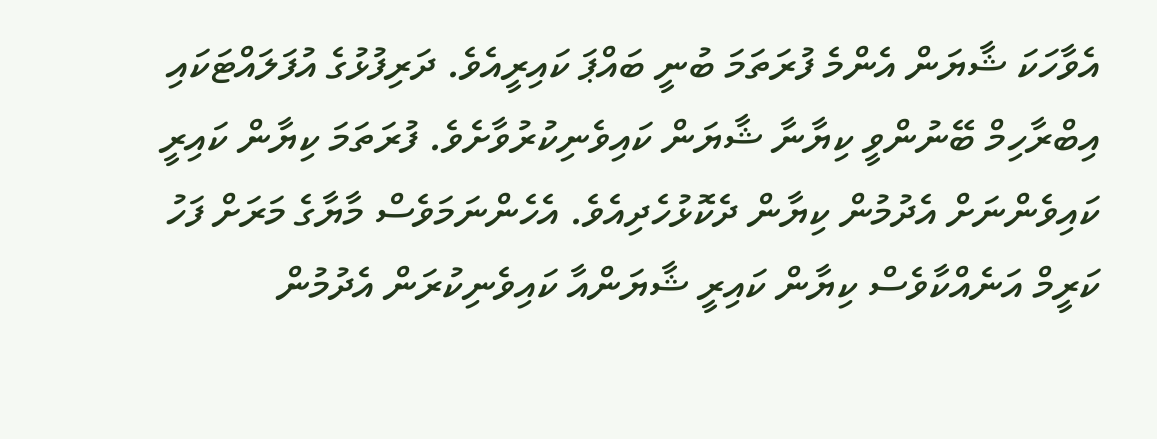އެވާހަކަ ޝާޔަން އެންމެ ފުރަތަމަ ބުނީ ބައްޕަ ކައިރީއެވެ. ދަރިފުޅުގެ އުފަލައްޓަކައި އިބްރާހިމް ބޭނުންވީ ކިޔާނާ ޝާޔަން ކައިވެނިކުރުވާށެވެ. ފުރަތަމަ ކިޔާން ކައިރީ ކައިވެންނަށް އެދުމުން ކިޔާން ދެކޮޅުހެދިއެވެ. އެހެންނަމަވެސް މާޔާގެ މަރަށް ފަހު ކަރީމް އަނެއްކާވެސް ކިޔާން ކައިރީ ޝާޔަންއާ ކައިވެނިކުރަން އެދުމުން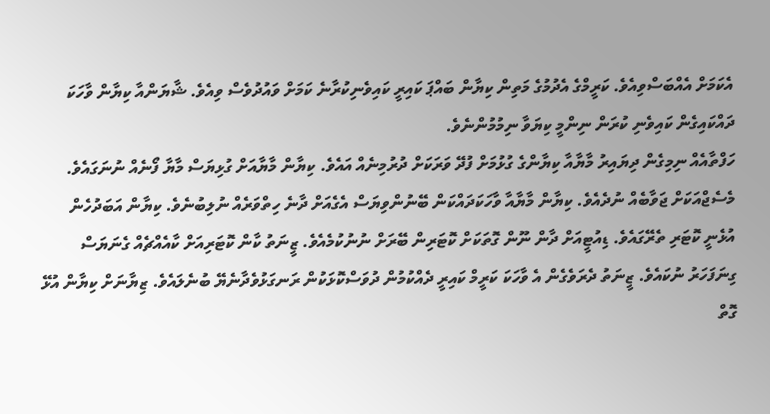އެކަމަށް އެއްބަސްވިއެވެ. ކަރީމްގެ އެދުމުގެ މަތިން ކިޔާން ބައްޕަ ކައިރީ ކައިވެނިކުރާނެ ކަމަށް ވައުދުވެސް ވިއެވެ. ޝާޔަންއާ ކިޔާން ވާހަކަ ދައްކައިގެން ކައިވެނި ކުރަން ނިންމީ ކިޔަވާ ނިމުމުންނެވެ.
ހަފްތާއެއް ނިމިގެން ދިޔައިރު މާޔާއާ ކިޔާންގެ ގުޅުމަށް ފުދޭ ވަރަކަށް ދުރުމިނެއް އައެވެ. ކިޔާން މާޔާއަށް ގުޅިޔަސް މާޔާ ފޯނެއް ނުނަގައެވެ. މެސެޖްއަކަށް ޖަވާބެއް ނުދެއެވެ. ކިޔާން މާޔާއާ ވާހަކަދައްކަން ބޭނުންވިޔަސް އެގެއަށް ދާނެ ހިތްވަރެއް ނުލިބުނެވެ. ކިޔާން އަބަދުހެން އުޅެނީ ކޮޓަރި ތެރޭގައެވެ. ޑިއުޓީއަށް ދާން ނޫން ގޮތަކަށް ކޮޓަރިން ބޭރަށް ނުނުކުމެއެވެ. ޒީނަތު ކާން ކޮޓަރިއަށް ކާއެއްޗެއް ގެނަޔަސް ގިނަފަހަރު ނުކައެވެ. ޒީނަތު ދެރަވެގެން އެ ވާހަކަ ކަރީމް ކައިރީ ދެއްކުމުން ދުވަސްކޮޅަކުން ރަނގަޅުވެދާނެޔޭ ބުނެލައެވެ. ޒިޔާނަށް ކިޔާން އުޅޭ ގޮތް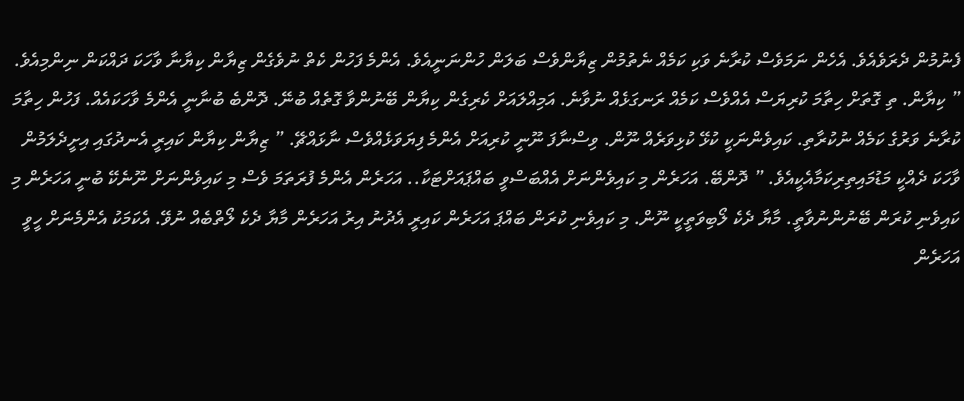ފެނުމުން ދެރަވެއެވެ. އެހެން ނަމަވެސް ކުރާނެ ވަކި ކަމެއް ނެތުމުން ޒިޔާންވެސް ބަލަން ހުންނަނީއެވެ. އެންމެ ފަހުން ކެތް ނުވެގެން ޒިޔާން ކިޔާނާ ވާހަކަ ދައްކަން ނިންމިއެވެ.
” ކިޔާން. ތި ގޮތަށް ހިތާމަ ކުރިޔަސް އެއްވެސް ކަމެއް ރަނގަޅެއް ނުވާނެ. އަމިއްލައަށް ކެރިގެން ކިޔާން ބޭނުންވާ ގޮތެއް ބުނޭ. ދޮންބެ ބުނާނީ އެންމެ ވާހަކައެއް. ފަހުން ހިތާމަ ކުރާނެ ވަރުގެ ކަމެއް ނުކުރާތި. ކައިވެންނަކީ ކުޅޭ ކުޅިވަރެއް ނޫން. ވިސްނާފަ ނޫނީ ކުރިއަށް އެންމެ ފިޔަވަޅެއްވެސް ނާޅައްޗޭ. ” ޒިޔާން ކިޔާން ކައިރީ އެނދުގައި އިށީދެލަމުން ވާހަކަ ދެއްކީ މަޑުމައިތިރިކަމާއެކީއެވެ. ” ދޮންބޭ. އަހަރެން މި ކައިވެންނަށް އެއްބަސްވީ ބައްޕައަށްޓަކާ.. އަހަރެން އެންމެ ފުރަތަމަ ވެސް މި ކައިވެންނަށް ނޫނެކޭ ބުނީ އަހަރެން މި ކައިވެނި ކުރަން ބޭނުންނުވާތީ. މާޔާ ދެކެ ލޯބިވަތީކީ ނޫން. މި ކައިވެނި ކުރަން ބައްޕަ އަހަރެން ކައިރީ އެދުނު އިރު އަހަރެން މާޔާ ދެކެ ލޯތްބެއް ނުވޭ. އެކަމަކު އެންމެނަށް ހީވީ އަހަރެން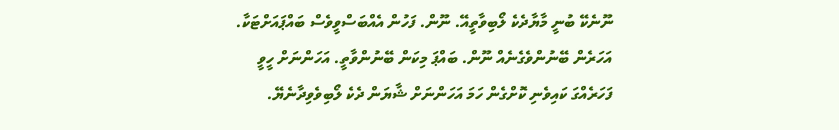ނޫނެކޭ ބުނީ މާޔާދެކެ ލޯބިވާތީއޭ. ނޫން. ފަހުން އެއްބަސްވީވެސް ބައްޕައަށްޓަކާ. އަހަރެން ބޭނުންވެގެނެއް ނޫން. ބައްޕަ މިކަން ބޭނުންވާތީ. އަހަންނަށް ހީވީ ފަހަރެއްގަ ކައިވެނި ކޮށްގެން ހަމަ އަހަންނަށް ޝާޔަން ދެކެ ލޯބިވެވިދާނެޔޭ.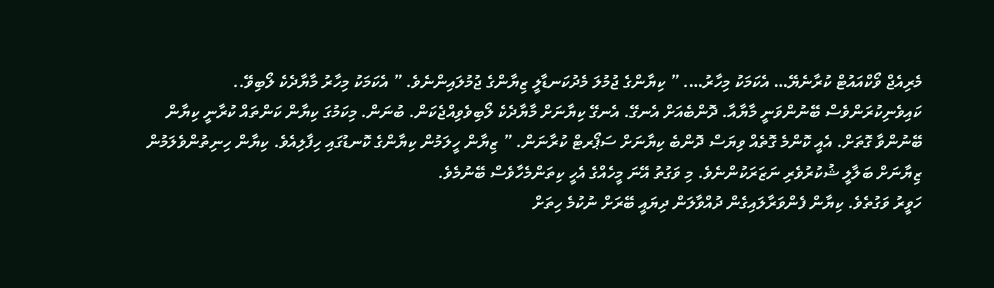މެރިއެޖް ވޯކްއައުޓް ކުރާނެޔޭ… އެކަމަކު މިހާރު…. ” ކިޔާންގެ ޖުމުލަ މެދުކަނޑާލީ ޒިޔާންގެ ޖުމުލައިންނެވެ. ” އެކަމަކު މިހާރު މާޔާދެކެ ލޯބިވޭ.. ކައިވެނިކުރަންވެސް ބޭނުންވަނީ މާޔާއާ. ދޮންބެއަށް އެނގޭ. އެނގޭ ކިޔާނަށް މާޔާދެކެ ލޯބިވެވިއްޖެކަން. ބުނަން. މިކަމުގަ ކިޔާން ކަންތައް ކުރާނީ ކިޔާން ބޭނުންވާ ގޮތަށް. އެއީ ކޮންމެ ގޮތެއް ވިޔަސް ދޮންބެ ކިޔާނަށް ސަޕޯރޓް ކުރާނަން. ” ޒިޔާން ހީލަމުން ކިޔާންގެ ކޮނޑުގައި ހިފާލިއެވެ. ކިޔާން ހިނިތުންވެލަމުން ޒިޔާނަށް ބަލާލީ ޝުކުރުވެރި ނަޒަރަކުންނެވެ. މި ވަގުތު އޭނަ މީހެއްގެ އެހީ ކިތަންމެހާވެސް ބޭނުމެވެ.
ހަވީރު ވަގުތެވެ. ކިޔާން ފެންވަރާލައިގެން ދުއްވާލަން ދިޔައީ ބޭރަށް ނުކުމެ ހިތަށް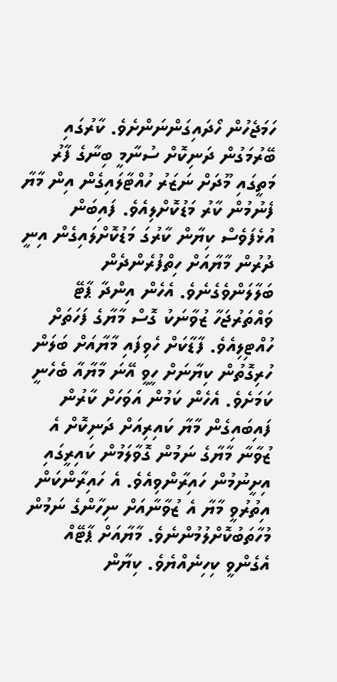ހަމަޖެހުން ހޯދައިގަންނަންށެވެ. ކާރުގައި ބޭރުމަގުން ދަނިކޮށް ސުނާމީ ބިނާގެ ފާރު މަތީގައި މޫދަށް ނަޒަރު ހުއްޓާލައިގެން އިން މާޔާ ފެނުމުން ކާރު މަޑުކޮށްލިއެވެ. ފައިބަން އުޅެފަވެސް ކިޔާން ކާރުގަ މަޑުކޮށްލައިގެން އިނީ ދުރުން މާޔާއަށް ހިތްފުރެންދެން ބަލާލަންވެގެނެވެ. އެހެން އިންދާ ޕާޓޭ ވައްތަރުޖަހާ ޒުވާނަކު ގޮސް މާޔާގެ ފަހަތަށް ހުއްޓިލިއެވެ. ފާޑާކަށް ހެވިފައި މާޔާއަށް ބަލަން ހުރިގޮތުން ކިޔާނަށް ހީވީ އޭނަ މާޔާއާ ބެހެނީ ކަމަށެވެ. އެހެން ކަމުން އަވަހަށް ކާރުން ފައިބައިގެން މާޔާ ކައިރިއަށް ދަނިކޮށް އެ ޒުވާނާ މާޔާގެ ނަމުން ގޮވާލަމުން ކައިރީގައި އިށީނުމުން ހައިރާންވިއެވެ. އެ ހައިރާންކަން އިތުރުވީ މާޔާ އެ ޒުވާނާއަށް ނިހާންގެ ނަމުން މުހާތަބުކޮށްލުމުންނެވެ. މާޔާއަށް ޕާޓޭއް އެގެންވީ ކިހިނެއްޔެވެ. ކިޔާން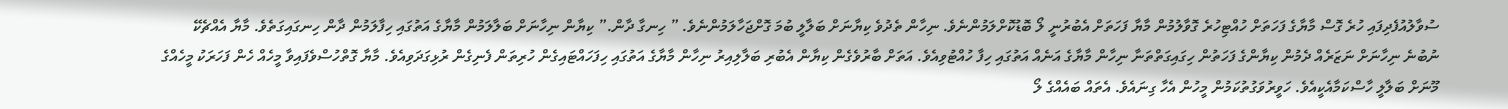ސުވާލުއުފެދިފައި ހުރެ ގޮސް މާޔާގެ ފަހަތަށް ހުއްޓިހުރެ ގޮވާލުމުން މާޔާ ފަހަތަށް އެބުރުނީ ލޯ ބޮޑުކޮށްލަމުންނެވެ. ނިހާން ތެދުވެ ކިޔާނަށް ބަލާލީ ބުމަ ގޮށްޖަހާލަމުންނެވެ. ” ހިނގާ ދާން.” ކިޔާން ނިހާނަށް ބަލާލަމުން މާޔާގެ އަތުގައި ހިފާލަމުން ދާން ހިނގައިގަތެވެ. މާޔާ އެއްޗެކޭ ނުބުނެ ނިހާނަށް ނަޒަރެއް ދެމުން ކިޔާންގެ ފަހަތުން ހިގައިގަތްތަނާ ނިހާން މާޔާގެ އަނެއް އަތުގައި ހިފާ ހުއްޓުވިއެވެ. އަތަށް ބާރުވެގެން ކިޔާން އެބުރި ބަލާލިއިރު ނިހާން މާޔާގެ އަތުގައި ހިފަހައްޓައިގެން ހުރިތަން ފެނިގެން ރުޅިގަދަވިއެވެ. މާޔާ ގޮތްހުސްވެފައިވާ މީހެއް ހެން ފަހަރަކު މީހެއްގެ މޫނަށް ބަލާލީ ހާސްކަމާއެކީއެވެ. ހަވީރުވަގުތުކަމުން މީހުން އެހާ ގިނައެވެ. އެތައް ބައެއްގެ ލޯ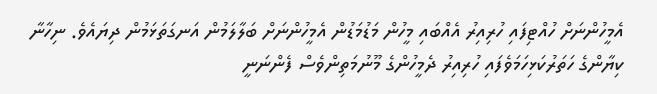އެމީހުންނަށް ހުއްޓިފައި ހުރިއިރު އެއްބައި މީހުން މަޑުމަޑުން އެމީހުންނަށް ބަލާލަމުން އަނގަތަޅަމުން ދިޔައެވެ. ނިހާނާ ކިޔާންގެ ހަތަރުކަޅިހަމަވެފައި ހުރިއިރު ދެމީހުންގެ މޫނުމަތިންވެސް ފެންނަނީ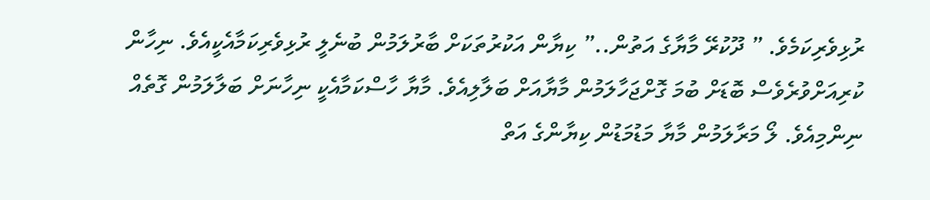ރުޅިވެރިކަމެވެ. ” ދޫކުރޭ މާޔާގެ އަތުން..” ކިޔާން އަކުރުތަކަށް ބާރުލަމުން ބުނެލީ ރުޅިވެރިކަމާއެކީއެވެ. ނިހާން ކުރިއަށްވުރެވެސް ބޮޑަށް ބުމަ ގޮށްޖަހާލަމުން މާޔާއަށް ބަލާލިއެވެ. މާޔާ ހާސްކަމާއެކީ ނިހާނަށް ބަލާލަމުން ގޮތެއް ނިންމިއެވެ. ލޯ މަރާލަމުން މާޔާ މަޑުމަޑުން ކިޔާންގެ އަތް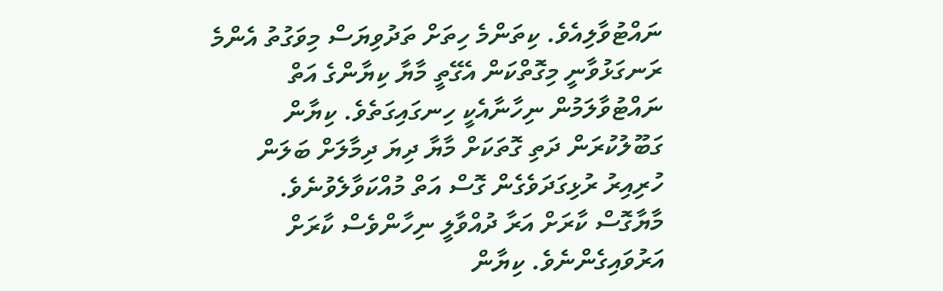ނައްޓުވާލިއެވެ. ކިތަންމެ ހިތަށް ތަދުވިޔަސް މިވަގުތު އެންމެ ރަނގަޅުވާނީ މިގޮތްކަން އެގޭތީ މާޔާ ކިޔާންގެ އަތް ނައްޓުވާލަމުން ނިހާނާއެކީ ހިނގައިގަތެވެ. ކިޔާން ގަބޫލުކުރަން ދަތި ގޮތަކަށް މާޔާ ދިޔަ ދިމާލަށް ބަލަން ހުރިއިރު ރުޅިގަދަވެގެން ގޮސް އަތް މުއްކަވާލެވުނެވެ. މާޔާގޮސް ކާރަށް އަރާ ދުއްވާލީ ނިހާންވެސް ކާރަށް އަރުވައިގެންނެވެ. ކިޔާން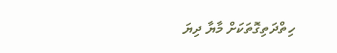ހިތްދަތިގޮތަކަށް މާޔާ ދިޔަ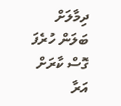ދިމާލަށް ބަލަން ހުރެފަ ގޮސް ކާރަށް އަރާ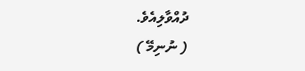ދުއްވާލިއެވެ.
( ނުނިމޭ )